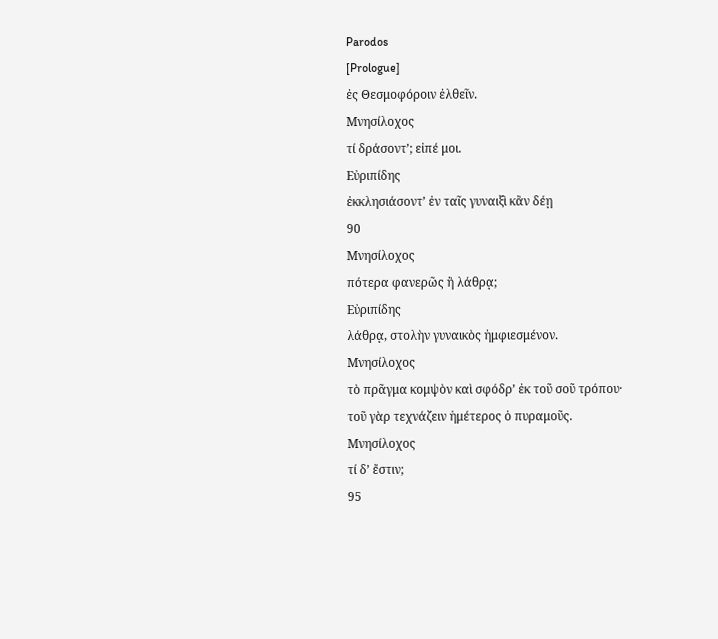Parodos
[Prologue]
ἐς Θεσμοφόροιν ἐλθεῖν.
Μνησίλοχος
τί δράσοντʼ; εἰπέ μοι.
Εὐριπίδης
ἐκκλησιάσοντʼ ἐν ταῖς γυναιξὶ κἂν δέῃ
90
Μνησίλοχος
πότερα φανερῶς ἢ λάθρᾳ;
Εὐριπίδης
λάθρᾳ, στολὴν γυναικὸς ἠμφιεσμένον.
Μνησίλοχος
τὸ πρᾶγμα κομψὸν καὶ σφόδρʼ ἐκ τοῦ σοῦ τρόπου·
τοῦ γὰρ τεχνάζειν ἡμέτερος ὁ πυραμοῦς.
Μνησίλοχος
τί δʼ ἔστιν;
95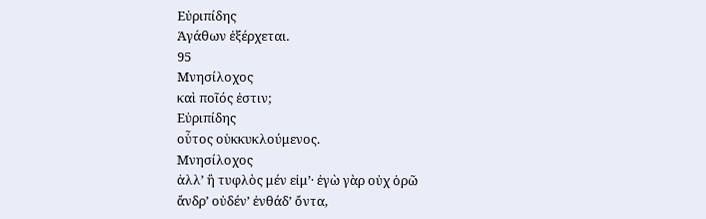Εὐριπίδης
Ἁγάθων ἐξέρχεται.
95
Μνησίλοχος
καὶ ποῖός ἐστιν;
Εὐριπίδης
οὗτος οὑκκυκλούμενος.
Μνησίλοχος
ἀλλʼ ἢ τυφλὸς μέν εἰμʼ· ἐγὼ γὰρ οὐχ ὁρῶ
ἄνδρʼ οὐδένʼ ἐνθάδʼ ὄντα,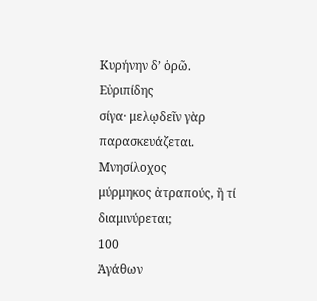Κυρήνην δʼ ὁρῶ.
Εὐριπίδης
σίγα· μελῳδεῖν γὰρ παρασκευάζεται.
Μνησίλοχος
μύρμηκος ἀτραπούς, ἢ τί διαμινύρεται;
100
Ἀγάθων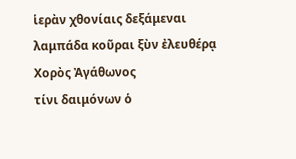ἱερὰν χθονίαις δεξάμεναι
λαμπάδα κοῦραι ξὺν ἐλευθέρᾳ
Χορὸς Ἀγάθωνος
τίνι δαιμόνων ὁ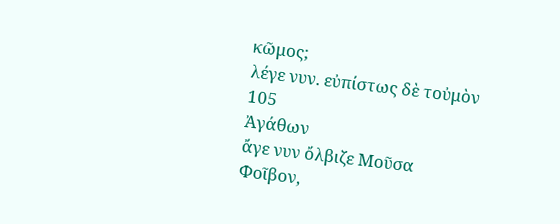κῶμος;
λέγε νυν. εὐπίστως δὲ τοὐμὸν
105
Ἀγάθων
ἄγε νυν ὄλβιζε Μοῦσα
Φοῖβον,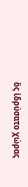ὃς ἱδρύσατο χώρας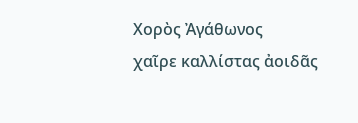Χορὸς Ἀγάθωνος
χαῖρε καλλίστας ἀοιδᾶς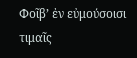Φοῖβʼ ἐν εὐμούσοισι τιμαῖς